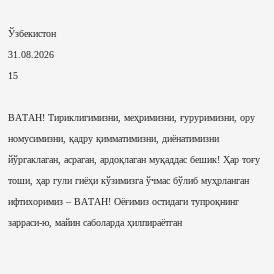Ўзбекистон
31.08.2026
15

ВАТАН! Тириклигимизни, меҳримизни, ғуруримизни, ору номусимизни, қадру қимматимизни, диёнатимизни йўргаклаган, асраган, ардоқлаган муқаддас бешик! Ҳар тоғу тоши, ҳар гули гиёҳи кўзимизга ўчмас бўлиб муҳрланган ифтихоримиз – ВАТАН! Оёғимиз остидаги тупроқнинг зарраси-ю, майин саболарда ҳилпираётган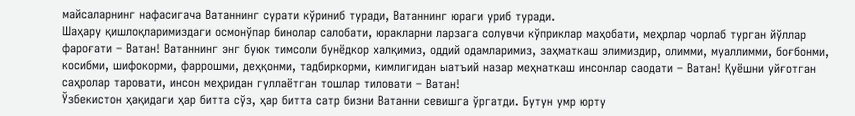майсаларнинг нафасигача Ватаннинг сурати кўриниб туради, Ватаннинг юраги уриб туради.
Шаҳару қишлоқларимиздаги осмонўпар бинолар салобати, юракларни ларзага солувчи кўприклар маҳобати, меҳрлар чорлаб турган йўллар фароғати – Ватан! Ватаннинг энг буюк тимсоли бунёдкор халқимиз, оддий одамларимиз, заҳматкаш элимиздир, олимми, муаллимми, боғбонми, косибми, шифокорми, фаррошми, деҳқонми, тадбиркорми, кимлигидан ыатъий назар меҳнаткаш инсонлар саодати – Ватан! Қуёшни уйғотган саҳролар таровати, инсон меҳридан гуллаётган тошлар тиловати – Ватан!
Ўзбекистон ҳақидаги ҳар битта сўз, ҳар битта сатр бизни Ватанни севишга ўргатди. Бутун умр юрту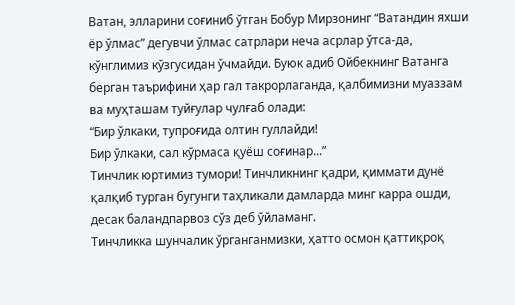Ватан, элларини соғиниб ўтган Бобур Мирзонинг “Ватандин яхши ёр ўлмас” дегувчи ўлмас сатрлари неча асрлар ўтса-да, кўнглимиз кўзгусидан ўчмайди. Буюк адиб Ойбекнинг Ватанга берган таърифини ҳар гал такрорлаганда, қалбимизни муаззам ва муҳташам туйғулар чулғаб олади:
“Бир ўлкаки, тупроғида олтин гуллайди!
Бир ўлкаки, сал кўрмаса қуёш соғинар...”
Тинчлик юртимиз тумори! Тинчликнинг қадри, қиммати дунё қалқиб турган бугунги таҳликали дамларда минг карра ошди, десак баландпарвоз сўз деб ўйламанг.
Тинчликка шунчалик ўрганганмизки, ҳатто осмон қаттиқроқ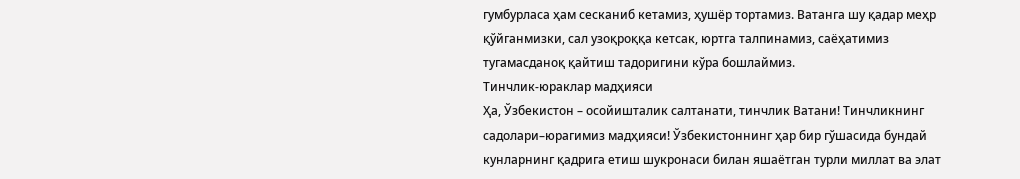гумбурласа ҳам сесканиб кетамиз, ҳушёр тортамиз. Ватанга шу қадар меҳр қўйганмизки, сал узоқроққа кетсак, юртга талпинамиз, саёҳатимиз тугамасданоқ қайтиш тадоригини кўра бошлаймиз.
Тинчлик-юраклар мадҳияси
Ҳа, Ўзбекистон – осойишталик салтанати, тинчлик Ватани! Тинчликнинг садолари–юрагимиз мадҳияси! Ўзбекистоннинг ҳар бир гўшасида бундай кунларнинг қадрига етиш шукронаси билан яшаётган турли миллат ва элат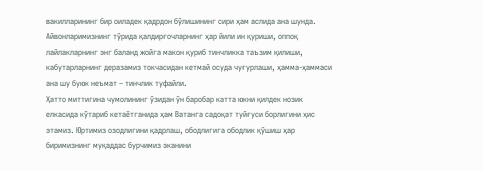вакилларининг бир оиладек қадрдон бўлишининг сири ҳам аслида ана шунда. Айвонларимизнинг тўрида қалдирғочларнинг ҳар йили ин қуриши, оппоқ лайлакларнинг энг баланд жойга макон қуриб тинчликка таъзим қилиши, кабутарларнинг деразамиз токчасидан кетмай осуда чуғурлаши, ҳамма-ҳаммаси ана шу буюк неъмат – тинчлик туфайли.
Ҳатто миттигина чумолининг ўзидан ўн баробар катта юкни қилдек нозик елкасида кўтариб кетаётганида ҳам Ватанга садоқат туйғуси борлигини ҳис этамиз. Юртимиз озодлигини қадрлаш, ободлигига ободлик қўшиш ҳар биримизнинг муқаддас бурчимиз эканини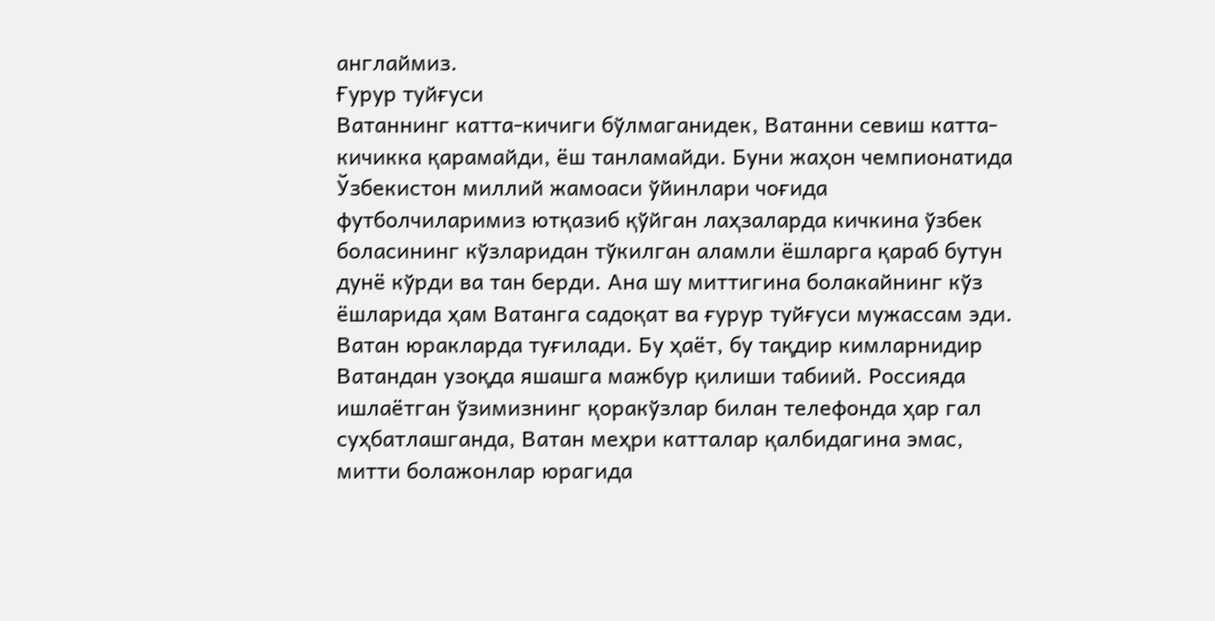англаймиз.
Ғурур туйғуси
Ватаннинг катта-кичиги бўлмаганидек, Ватанни севиш катта-кичикка қарамайди, ёш танламайди. Буни жаҳон чемпионатида Ўзбекистон миллий жамоаси ўйинлари чоғида футболчиларимиз ютқазиб қўйган лаҳзаларда кичкина ўзбек боласининг кўзларидан тўкилган аламли ёшларга қараб бутун дунё кўрди ва тан берди. Ана шу миттигина болакайнинг кўз ёшларида ҳам Ватанга садоқат ва ғурур туйғуси мужассам эди.
Ватан юракларда туғилади. Бу ҳаёт, бу тақдир кимларнидир Ватандан узоқда яшашга мажбур қилиши табиий. Россияда ишлаётган ўзимизнинг қоракўзлар билан телефонда ҳар гал суҳбатлашганда, Ватан меҳри катталар қалбидагина эмас, митти болажонлар юрагида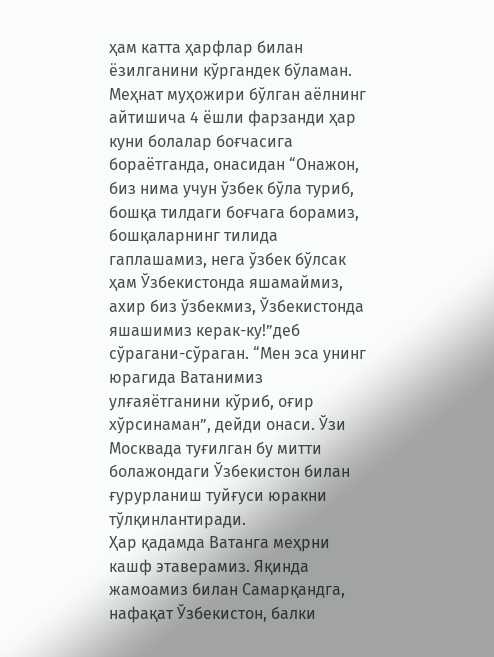ҳам катта ҳарфлар билан ёзилганини кўргандек бўламан. Меҳнат муҳожири бўлган аёлнинг айтишича 4 ёшли фарзанди ҳар куни болалар боғчасига бораётганда, онасидан “Онажон, биз нима учун ўзбек бўла туриб, бошқа тилдаги боғчага борамиз, бошқаларнинг тилида гаплашамиз, нега ўзбек бўлсак ҳам Ўзбекистонда яшамаймиз, ахир биз ўзбекмиз, Ўзбекистонда яшашимиз керак-ку!”деб сўрагани-сўраган. “Мен эса унинг юрагида Ватанимиз улғаяётганини кўриб, оғир хўрсинаман”, дейди онаси. Ўзи Москвада туғилган бу митти болажондаги Ўзбекистон билан ғурурланиш туйғуси юракни тўлқинлантиради.
Ҳар қадамда Ватанга меҳрни кашф этаверамиз. Яқинда жамоамиз билан Самарқандга, нафақат Ўзбекистон, балки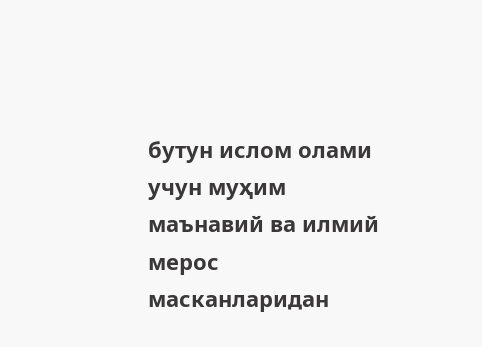бутун ислом олами учун муҳим маънавий ва илмий мерос масканларидан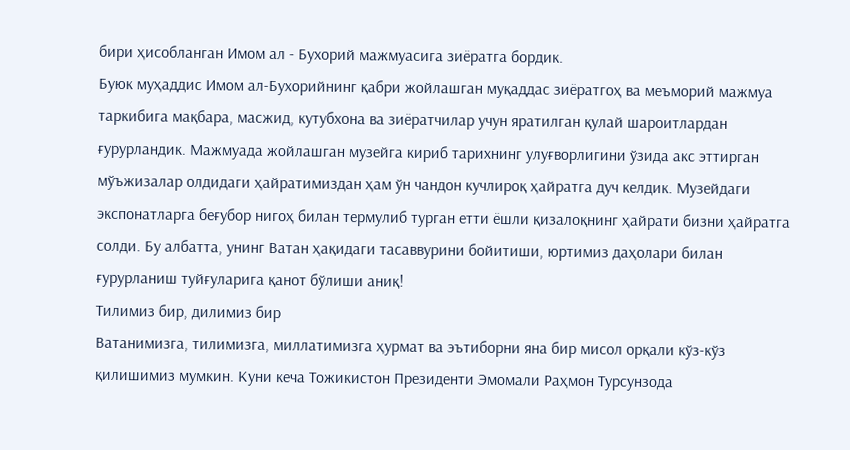бири ҳисобланган Имом ал - Бухорий мажмуасига зиёратга бордик.
Буюк муҳаддис Имом ал-Бухорийнинг қабри жойлашган муқаддас зиёратгоҳ ва меъморий мажмуа таркибига мақбара, масжид, кутубхона ва зиёратчилар учун яратилган қулай шароитлардан ғурурландик. Мажмуада жойлашган музейга кириб тарихнинг улуғворлигини ўзида акс эттирган мўъжизалар олдидаги ҳайратимиздан ҳам ўн чандон кучлироқ ҳайратга дуч келдик. Музейдаги экспонатларга беғубор нигоҳ билан термулиб турган етти ёшли қизалоқнинг ҳайрати бизни ҳайратга солди. Бу албатта, унинг Ватан ҳақидаги тасаввурини бойитиши, юртимиз даҳолари билан ғурурланиш туйғуларига қанот бўлиши аниқ!
Тилимиз бир, дилимиз бир
Ватанимизга, тилимизга, миллатимизга ҳурмат ва эътиборни яна бир мисол орқали кўз-кўз қилишимиз мумкин. Куни кеча Тожикистон Президенти Эмомали Раҳмон Турсунзода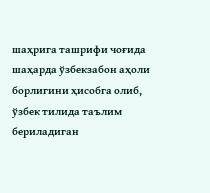шаҳрига ташрифи чоғида шаҳарда ўзбекзабон аҳоли борлигини ҳисобга олиб, ўзбек тилида таълим бериладиган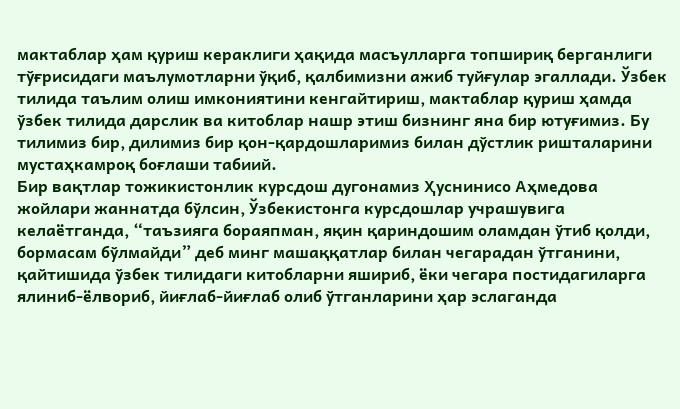мактаблар ҳам қуриш кераклиги ҳақида масъулларга топшириқ берганлиги тўғрисидаги маълумотларни ўқиб, қалбимизни ажиб туйғулар эгаллади. Ўзбек тилида таълим олиш имкониятини кенгайтириш, мактаблар қуриш ҳамда ўзбек тилида дарслик ва китоблар нашр этиш бизнинг яна бир ютуғимиз. Бу тилимиз бир, дилимиз бир қон-қардошларимиз билан дўстлик ришталарини мустаҳкамроқ боғлаши табиий.
Бир вақтлар тожикистонлик курсдош дугонамиз Ҳуснинисо Аҳмедова жойлари жаннатда бўлсин, Ўзбекистонга курсдошлар учрашувига келаётганда, “таъзияга бораяпман, яқин қариндошим оламдан ўтиб қолди, бормасам бўлмайди” деб минг машаққатлар билан чегарадан ўтганини, қайтишида ўзбек тилидаги китобларни яшириб, ёки чегара постидагиларга ялиниб-ёлвориб, йиғлаб-йиғлаб олиб ўтганларини ҳар эслаганда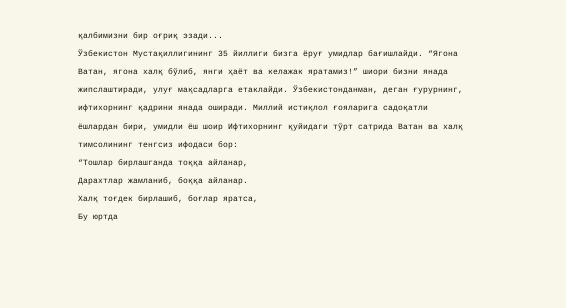қалбимизни бир оғриқ эзади...
Ўзбекистон Мустақиллигининг 35 йиллиги бизга ёруғ умидлар бағишлайди. “Ягона Ватан, ягона халқ бўлиб, янги ҳаёт ва келажак яратамиз!” шиори бизни янада жипслаштиради, улуғ мақсадларга етаклайди. Ўзбекистонданман, деган ғурурнинг, ифтихорнинг қадрини янада оширади. Миллий истиқлол ғояларига садоқатли ёшлардан бири, умидли ёш шоир Ифтихорнинг қуйидаги тўрт сатрида Ватан ва халқ тимсолининг тенгсиз ифодаси бор:
“Тошлар бирлашганда тоққа айланар,
Дарахтлар жамланиб, боққа айланар.
Халқ тоғдек бирлашиб, боғлар яратса,
Бу юртда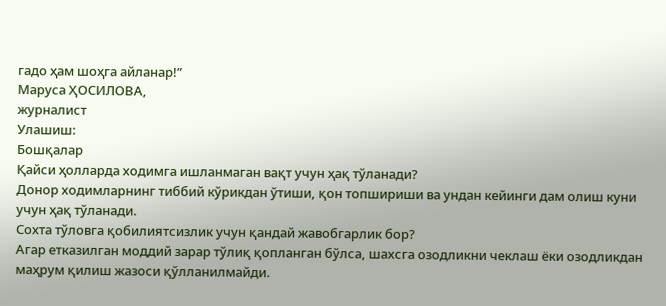гадо ҳам шоҳга айланар!”
Маруса ҲОСИЛОВА,
журналист
Улашиш:
Бошқалар
Қайси ҳолларда ходимга ишланмаган вақт учун ҳақ тўланади?
Донор ходимларнинг тиббий кўрикдан ўтиши, қон топшириши ва ундан кейинги дам олиш куни учун ҳақ тўланади.
Сохта тўловга қобилиятсизлик учун қандай жавобгарлик бор?
Агар етказилган моддий зарар тўлиқ қопланган бўлса, шахсга озодликни чеклаш ёки озодликдан маҳрум қилиш жазоси қўлланилмайди.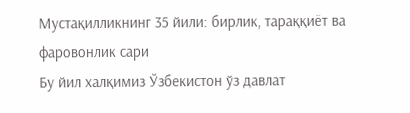Мустақилликнинг 35 йили: бирлик, тараққиёт ва фаровонлик сари
Бу йил халқимиз Ўзбекистон ўз давлат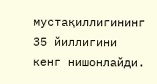мустақиллигининг 35 йиллигини кенг нишонлайди.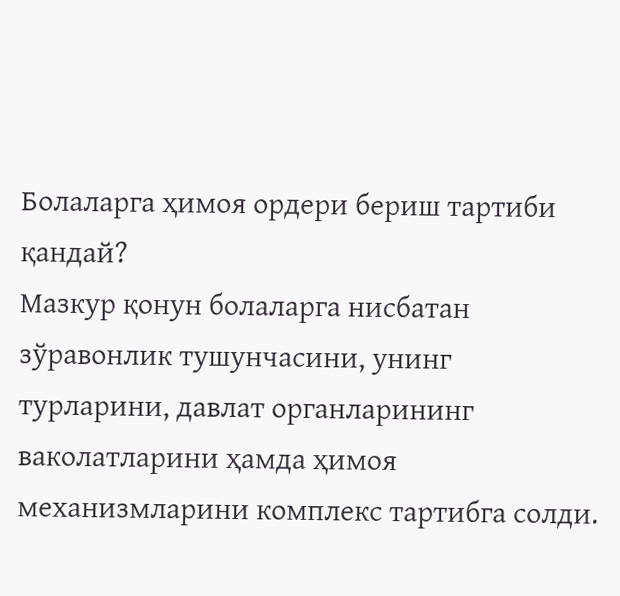Болаларга ҳимоя ордери бериш тартиби қандай?
Мазкур қонун болаларга нисбатан зўравонлик тушунчасини, унинг турларини, давлат органларининг ваколатларини ҳамда ҳимоя механизмларини комплекс тартибга солди.